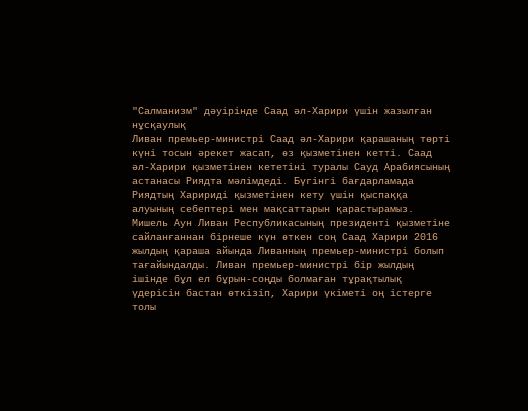"Салманизм" дәуірінде Саад әл-Харири үшін жазылған нұсқаулық
Ливан премьер-министрі Саад әл-Харири қарашаның төрті күні тосын әрекет жасап, өз қызметінен кетті. Саад әл-Харири қызметінен кететіні туралы Сауд Арабиясының астанасы Риядта мәлімдеді. Бүгінгі бағдарламада Риядтың Харириді қызметінен кету үшін қыспаққа алуының себептері мен мақсаттарын қарастырамыз.
Мишель Аун Ливан Республикасының президенті қызметіне сайланғаннан бірнеше күн өткен соң Саад Харири 2016 жылдың қараша айында Ливанның премьер-министрі болып тағайындалды. Ливан премьер-министрі бір жылдың ішінде бұл ел бұрын-соңды болмаған тұрақтылық үдерісін бастан өткізіп, Харири үкіметі оң істерге толы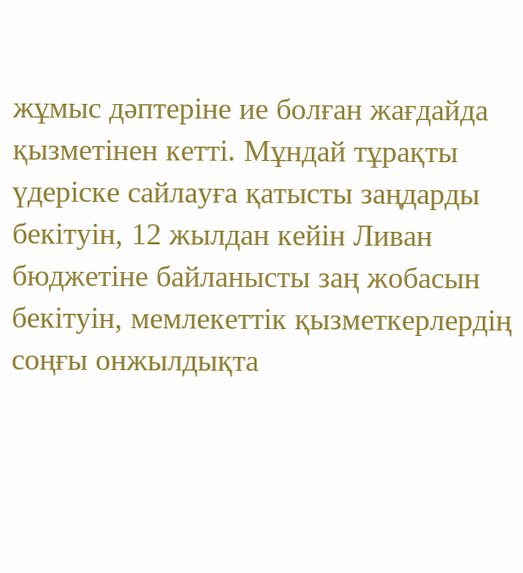жұмыс дәптеріне ие болған жағдайда қызметінен кетті. Мұндай тұрақты үдеріске сайлауға қатысты заңдарды бекітуін, 12 жылдан кейін Ливан бюджетіне байланысты заң жобасын бекітуін, мемлекеттік қызметкерлердің соңғы онжылдықта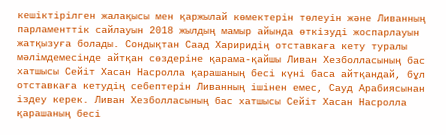кешіктірілген жалақысы мен қаржылай көмектерін төлеуін және Ливанның парламенттік сайлауын 2018 жылдың мамыр айында өткізуді жоспарлауын жатқызуға болады. Сондықтан Саад Хариридің отставкаға кету туралы мәлімдемесінде айтқан сөздеріне қарама-қайшы Ливан Хезболласының бас хатшысы Сейіт Хасан Насролла қарашаның бесі күні баса айтқандай, бұл отставкаға кетудің себептерін Ливанның ішінен емес, Сауд Арабиясынан іздеу керек. Ливан Хезболласының бас хатшысы Сейіт Хасан Насролла қарашаның бесі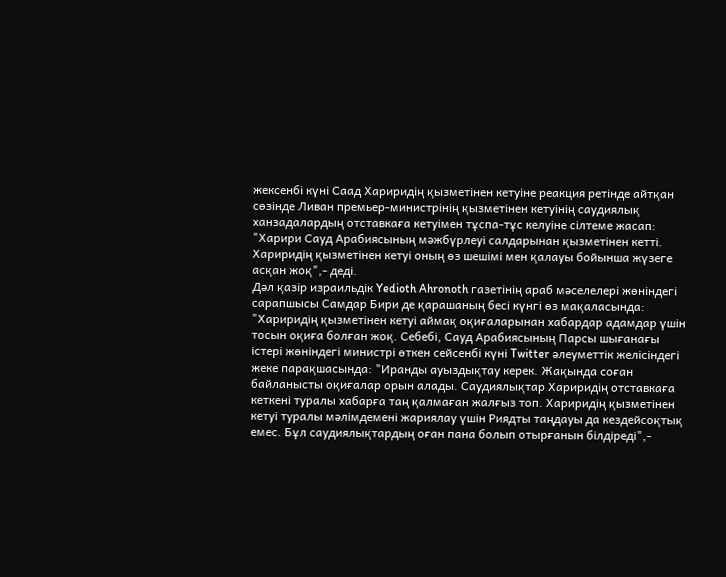жексенбі күні Саад Хариридің қызметінен кетуіне реакция ретінде айтқан сөзінде Ливан премьер-министрінің қызметінен кетуінің саудиялық ханзадалардың отставкаға кетуімен тұспа-тұс келуіне сілтеме жасап: "Харири Сауд Арабиясының мәжбүрлеуі салдарынан қызметінен кетті. Хариридің қызметінен кетуі оның өз шешімі мен қалауы бойынша жүзеге асқан жоқ",- деді.
Дәл қазір израильдік Yedioth Ahronoth газетінің араб мәселелері жөніндегі сарапшысы Самдар Бири де қарашаның бесі күнгі өз мақаласында: "Хариридің қызметінен кетуі аймақ оқиғаларынан хабардар адамдар үшін тосын оқиға болған жоқ. Себебі, Сауд Арабиясының Парсы шығанағы істері жөніндегі министрі өткен сейсенбі күні Twitter әлеуметтік желісіндегі жеке парақшасында: "Иранды ауыздықтау керек. Жақында соған байланысты оқиғалар орын алады. Саудиялықтар Хариридің отставкаға кеткені туралы хабарға таң қалмаған жалғыз топ. Хариридің қызметінен кетуі туралы мәлімдемені жариялау үшін Риядты таңдауы да кездейсоқтық емес. Бұл саудиялықтардың оған пана болып отырғанын білдіреді",-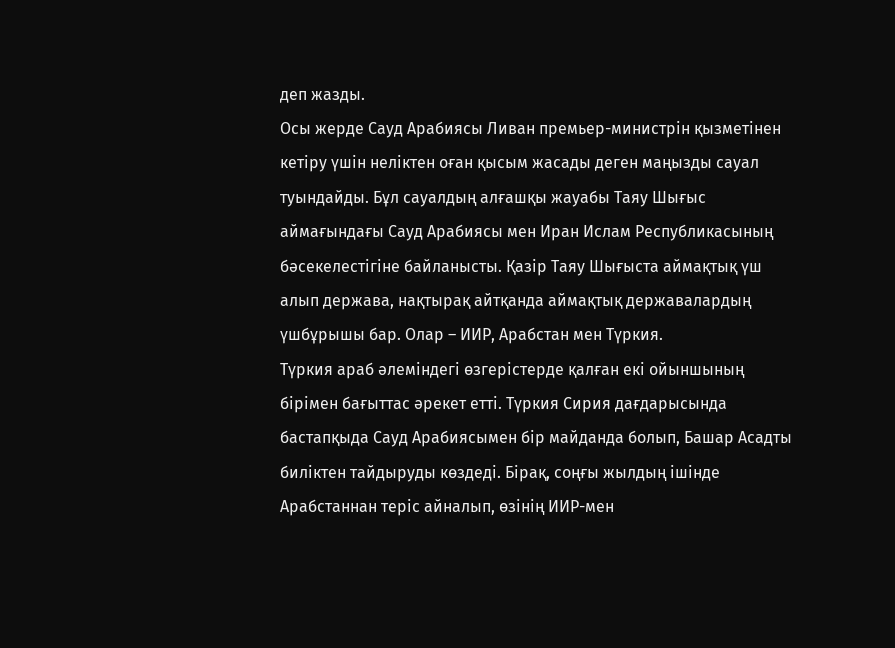деп жазды.
Осы жерде Сауд Арабиясы Ливан премьер-министрін қызметінен кетіру үшін неліктен оған қысым жасады деген маңызды сауал туындайды. Бұл сауалдың алғашқы жауабы Таяу Шығыс аймағындағы Сауд Арабиясы мен Иран Ислам Республикасының бәсекелестігіне байланысты. Қазір Таяу Шығыста аймақтық үш алып держава, нақтырақ айтқанда аймақтық державалардың үшбұрышы бар. Олар – ИИР, Арабстан мен Түркия.
Түркия араб әлеміндегі өзгерістерде қалған екі ойыншының бірімен бағыттас әрекет етті. Түркия Сирия дағдарысында бастапқыда Сауд Арабиясымен бір майданда болып, Башар Асадты биліктен тайдыруды көздеді. Бірақ, соңғы жылдың ішінде Арабстаннан теріс айналып, өзінің ИИР-мен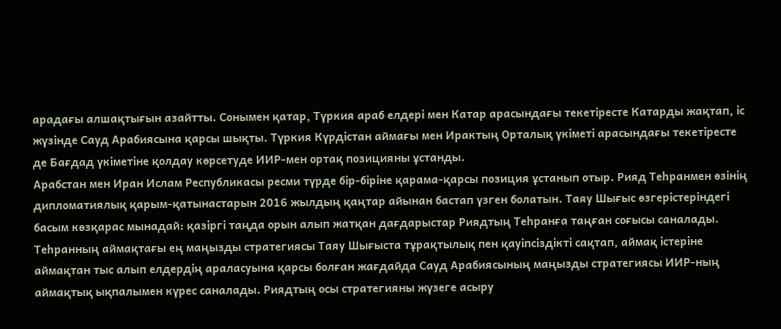арадағы алшақтығын азайтты. Сонымен қатар, Түркия араб елдері мен Катар арасындағы текетіресте Катарды жақтап, іс жүзінде Сауд Арабиясына қарсы шықты. Түркия Күрдістан аймағы мен Ирактың Орталық үкіметі арасындағы текетіресте де Бағдад үкіметіне қолдау көрсетуде ИИР-мен ортақ позицияны ұстанды.
Арабстан мен Иран Ислам Республикасы ресми түрде бір-біріне қарама-қарсы позиция ұстанып отыр. Рияд Теһранмен өзінің дипломатиялық қарым-қатынастарын 2016 жылдың қаңтар айынан бастап үзген болатын. Таяу Шығыс өзгерістеріндегі басым көзқарас мынадай: қазіргі таңда орын алып жатқан дағдарыстар Риядтың Теһранға таңған соғысы саналады. Теһранның аймақтағы ең маңызды стратегиясы Таяу Шығыста тұрақтылық пен қауіпсіздікті сақтап, аймақ істеріне аймақтан тыс алып елдердің араласуына қарсы болған жағдайда Сауд Арабиясының маңызды стратегиясы ИИР-ның аймақтық ықпалымен күрес саналады. Риядтың осы стратегияны жүзеге асыру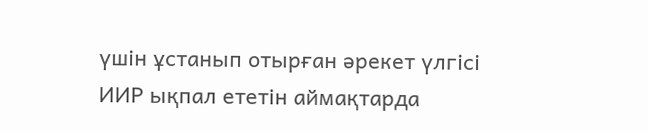үшін ұстанып отырған әрекет үлгісі ИИР ықпал ететін аймақтарда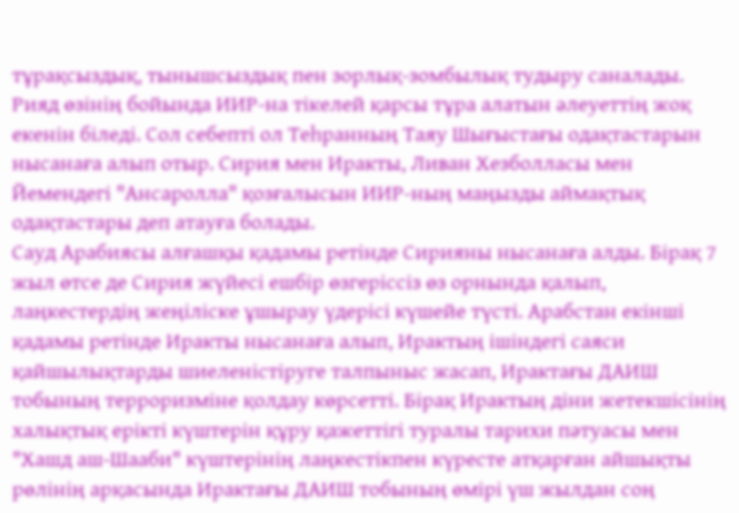тұрақсыздық, тынышсыздық пен зорлық-зомбылық тудыру саналады. Рияд өзінің бойында ИИР-на тікелей қарсы тұра алатын әлеуеттің жоқ екенін біледі. Сол себепті ол Теһранның Таяу Шығыстағы одақтастарын нысанаға алып отыр. Сирия мен Иракты, Ливан Хезболласы мен Йемендегі "Ансаролла" қозғалысын ИИР-ның маңызды аймақтық одақтастары деп атауға болады.
Сауд Арабиясы алғашқы қадамы ретінде Сирияны нысанаға алды. Бірақ 7 жыл өтсе де Сирия жүйесі ешбір өзгеріссіз өз орнында қалып, лаңкестердің жеңіліске ұшырау үдерісі күшейе түсті. Арабстан екінші қадамы ретінде Иракты нысанаға алып, Ирактың ішіндегі саяси қайшылықтарды шиеленістіруге талпыныс жасап, Ирактағы ДАИШ тобының терроризміне қолдау көрсетті. Бірақ Ирактың діни жетекшісінің халықтық ерікті күштерін құру қажеттігі туралы тарихи пәтуасы мен "Хашд аш-Шааби" күштерінің лаңкестікпен күресте атқарған айшықты рөлінің арқасында Ирактағы ДАИШ тобының өмірі үш жылдан соң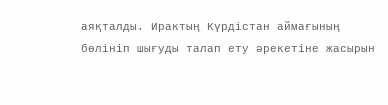аяқталды. Ирактың Күрдістан аймағының бөлініп шығуды талап ету әрекетіне жасырын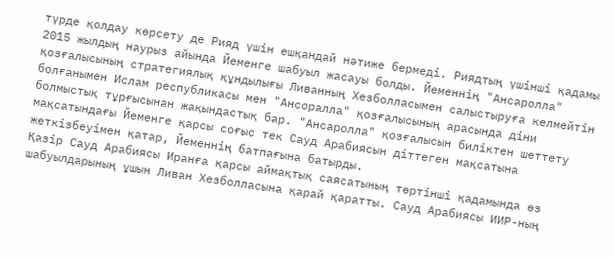түрде қолдау көрсету де Рияд үшін ешқандай нәтиже бермеді. Риядтың үшінші қадамы 2015 жылдың наурыз айында Йеменге шабуыл жасауы болды. Йеменнің "Ансаролла" қозғалысының стратегиялық құндылығы Ливанның Хезболласымен салыстыруға келмейтін болғанымен Ислам республикасы мен "Ансоралла" қозғалысының арасында діни болмыстық тұрғысынан жақындастық бар. "Ансаролла" қозғалысын биліктен шеттету мақсатындағы Йеменге қарсы соғыс тек Сауд Арабиясын діттеген мақсатына жеткізбеуімен қатар, Йеменнің батпағына батырды.
Қазір Сауд Арабиясы Иранға қарсы аймақтық саясатының төртінші қадамында өз шабуылдарының ұшын Ливан Хезболласына қарай қаратты. Сауд Арабиясы ИИР-ның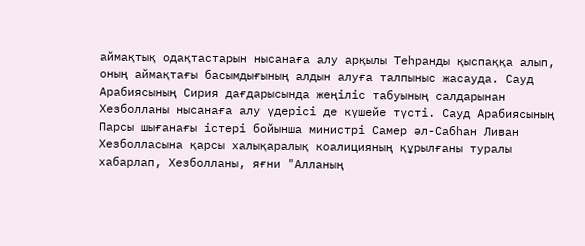аймақтық одақтастарын нысанаға алу арқылы Теһранды қыспаққа алып, оның аймақтағы басымдығының алдын алуға талпыныс жасауда. Сауд Арабиясының Сирия дағдарысында жеңіліс табуының салдарынан Хезболланы нысанаға алу үдерісі де күшейе түсті. Сауд Арабиясының Парсы шығанағы істері бойынша министрі Самер әл-Сабһан Ливан Хезболласына қарсы халықаралық коалицияның құрылғаны туралы хабарлап, Хезболланы, яғни "Алланың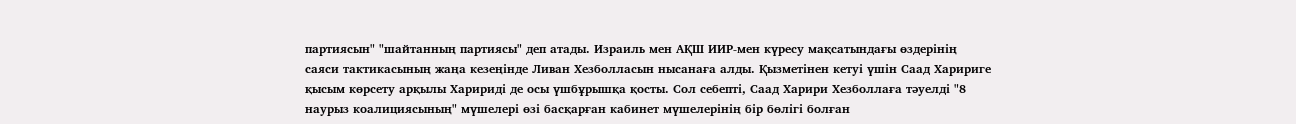партиясын" "шайтанның партиясы" деп атады. Израиль мен АҚШ ИИР-мен күресу мақсатындағы өздерінің саяси тактикасының жаңа кезеңінде Ливан Хезболласын нысанаға алды. Қызметінен кетуі үшін Саад Харириге қысым көрсету арқылы Харириді де осы үшбұрышқа қосты. Сол себепті, Саад Харири Хезболлаға тәуелді "8 наурыз коалициясының" мүшелері өзі басқарған кабинет мүшелерінің бір бөлігі болған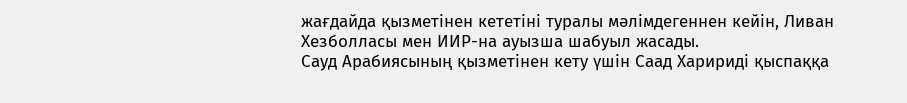жағдайда қызметінен кететіні туралы мәлімдегеннен кейін, Ливан Хезболласы мен ИИР-на ауызша шабуыл жасады.
Сауд Арабиясының қызметінен кету үшін Саад Харириді қыспаққа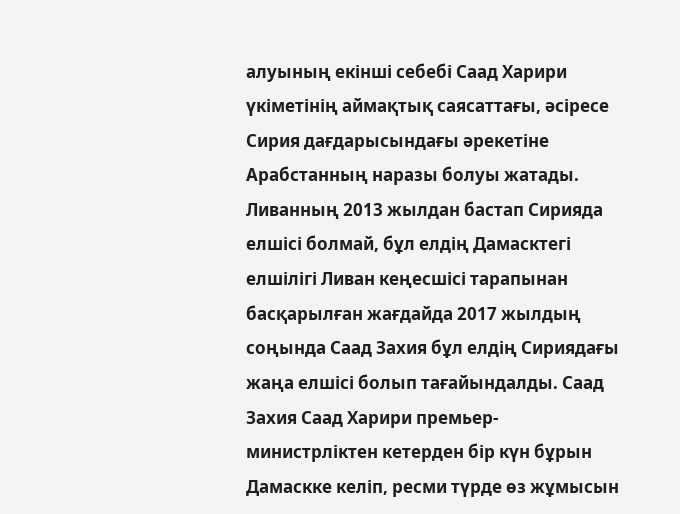алуының екінші себебі Саад Харири үкіметінің аймақтық саясаттағы, әсіресе Сирия дағдарысындағы әрекетіне Арабстанның наразы болуы жатады. Ливанның 2013 жылдан бастап Сирияда елшісі болмай, бұл елдің Дамасктегі елшілігі Ливан кеңесшісі тарапынан басқарылған жағдайда 2017 жылдың соңында Саад Захия бұл елдің Сириядағы жаңа елшісі болып тағайындалды. Саад Захия Саад Харири премьер-министрліктен кетерден бір күн бұрын Дамаскке келіп, ресми түрде өз жұмысын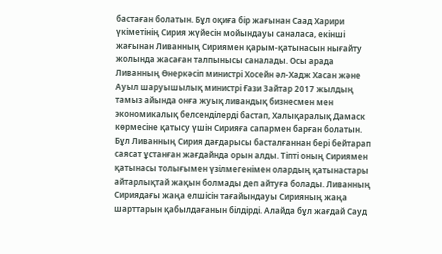бастаған болатын. Бұл оқиға бір жағынан Саад Харири үкіметінің Сирия жүйесін мойындауы саналаса, екінші жағынан Ливанның Сириямен қарым-қатынасын нығайту жолында жасаған талпынысы саналады. Осы арада Ливанның Өнеркәсіп министрі Хосейн әл-Хадж Хасан және Ауыл шаруышылық министрі Ғази Зайтар 2017 жылдың тамыз айында онға жуық ливандық бизнесмен мен экономикалық белсенділерді бастап, Халықаралық Дамаск көрмесіне қатысу үшін Сирияға сапармен барған болатын. Бұл Ливанның Сирия дағдарысы басталғаннан бері бейтарап саясат ұстанған жағдайнда орын алды. Тіпті оның Сириямен қатынасы толығымен үзілмегенімен олардың қатынастары айтарлықтай жақын болмады деп айтуға болады. Ливанның Сириядағы жаңа елшісін тағайындауы Сирияның жаңа шарттарын қабылдағанын білдірді. Алайда бұл жағдай Сауд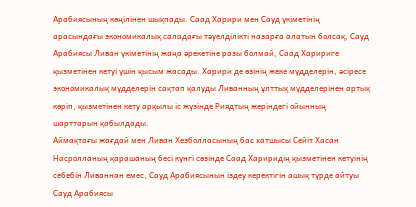Арабиясының көңілінен шықпады. Саад Харири мен Сауд үкіметінің арасындағы экономикалық саладағы тәуелділікті назарға алатын болсақ, Сауд Арабиясы Ливан үкіметінің жаңа әрекетіне разы болмай, Саад Харириге қызметінен кетуі үшін қысым жасады. Харири де өзінің жеке мүдделерін, әсіресе экономикалық мүдделерін сақтап қалуды Ливанның ұлттық мүдделерінен артық көріп, қызметінен кету арқылы іс жүзінде Риядтың жеріндегі ойынның шарттарын қабылдады.
Аймақтағы жағдай мен Ливан Хезболласының бас хатшысы Сейіт Хасан Насролланың қарашаның бесі күнгі сөзінде Саад Хариридің қызметінен кетуінің себебін Ливаннан емес, Сауд Арабиясынын іздеу керектігін ашық түрде айтуы Сауд Арабиясы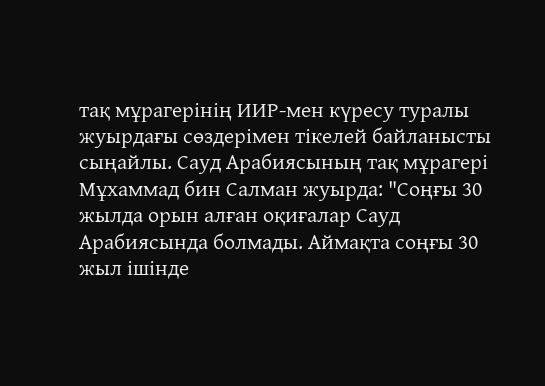тақ мұрагерінің ИИР-мен күресу туралы жуырдағы сөздерімен тікелей байланысты сыңайлы. Сауд Арабиясының тақ мұрагері Мұхаммад бин Салман жуырда: "Соңғы 30 жылда орын алған оқиғалар Сауд Арабиясында болмады. Аймақта соңғы 30 жыл ішінде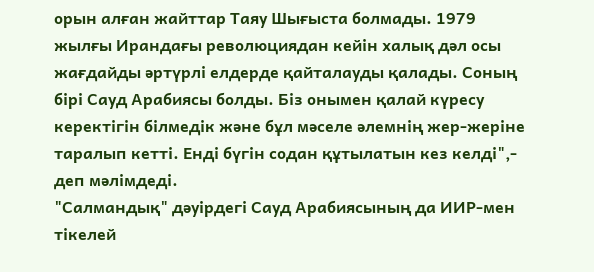орын алған жайттар Таяу Шығыста болмады. 1979 жылғы Ирандағы революциядан кейін халық дәл осы жағдайды әртүрлі елдерде қайталауды қалады. Соның бірі Сауд Арабиясы болды. Біз онымен қалай күресу керектігін білмедік және бұл мәселе әлемнің жер-жеріне таралып кетті. Енді бүгін содан құтылатын кез келді",- деп мәлімдеді.
"Салмандық" дәуірдегі Сауд Арабиясының да ИИР-мен тікелей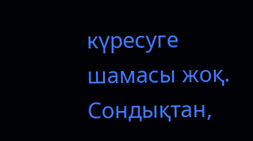күресуге шамасы жоқ. Сондықтан,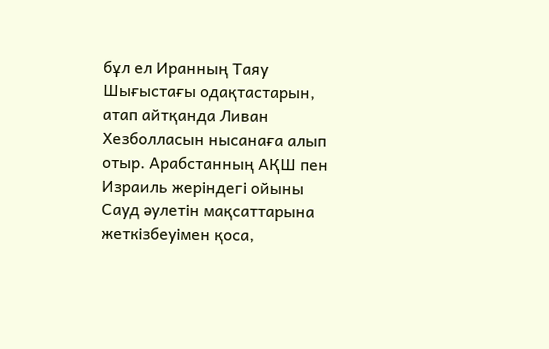бұл ел Иранның Таяу Шығыстағы одақтастарын, атап айтқанда Ливан Хезболласын нысанаға алып отыр. Арабстанның АҚШ пен Израиль жеріндегі ойыны Сауд әулетін мақсаттарына жеткізбеуімен қоса,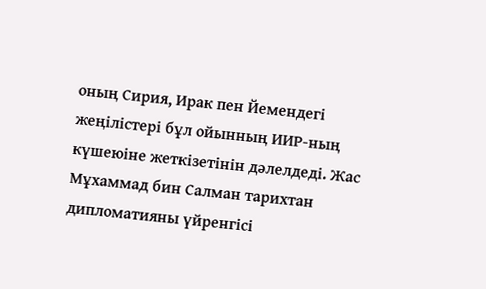оның Сирия, Ирак пен Йемендегі жеңілістері бұл ойынның ИИР-ның күшеюіне жеткізетінін дәлелдеді. Жас Мұхаммад бин Салман тарихтан дипломатияны үйренгісі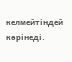келмейтіндей көрінеді.